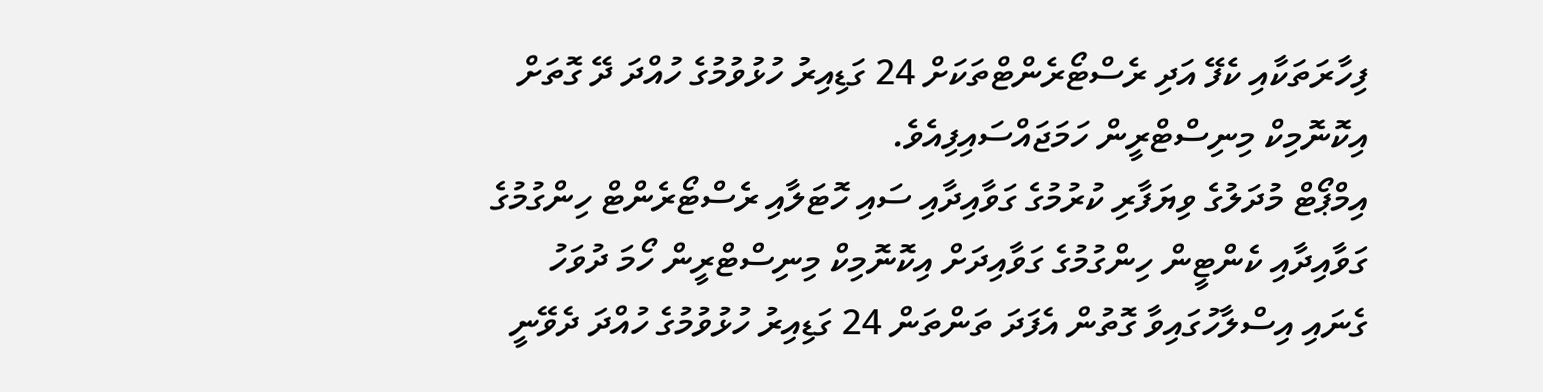ފިހާރަތަކާއި ކެފޭ އަދި ރެސްޓޯރެންޓްތަކަށް 24 ގަޑިއިރު ހުޅުވުމުގެ ހުއްދަ ދޭ ގޮތަށް އިކޮނޮމިކް މިނިސްޓްރީން ހަމަޖައްސައިފިއެވެ.
އިމްޕޯޓް މުދަލުގެ ވިޔަފާރި ކުރުމުގެ ގަވާއިދާއި ސައި ހޮޓަލާއި ރެސްޓޯރެންޓް ހިންގުމުގެ ގަވާއިދާއި ކެންޓީން ހިންގުމުގެ ގަވާއިދަށް އިކޮނޮމިކް މިނިސްޓްރީން ހޯމަ ދުވަހު ގެނައި އިސްލާހުގައިވާ ގޮތުން އެފަދަ ތަންތަން 24 ގަޑިއިރު ހުޅުވުމުގެ ހުއްދަ ދެވޭނީ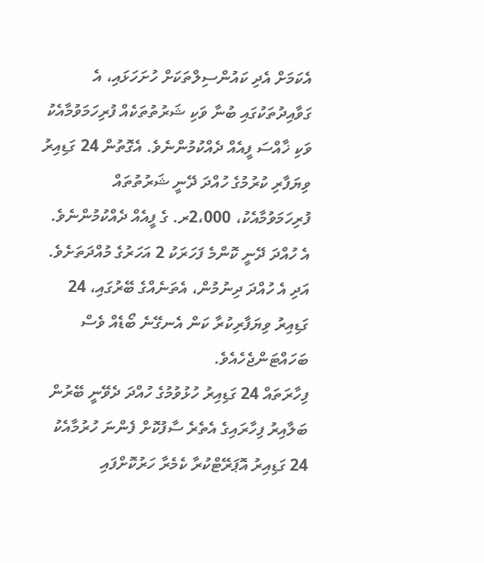އެކަމަށް އެދި ކައުންސިލްތަކަށް ހުށަހަޅައި، އެ ގަވާއިދުތަކުގައި ބުނާ ވަކި ޝަރުތުތަކެއް ފުރިހަމަވުމާއެކު ވަކި ޚާއްސަ ފީއެއް ދެއްކުމުންނެވެ. އެގޮތުން 24 ގަޑިއިރު ވިޔަފާރި ކުރުމުގެ ހުއްދަ ދޭނީ ޝަރުތުތައް ފުރިހަމަވުމާއެކު، 2،000ރ. ގެ ފީއެއް ދެއްކުމުންނެވެ. އެ ހުއްދަ ދޭނީ ކޮންމެ ފަހަރަކު 2 އަހަރުގެ މުއްދަތަށެވެ. އަދި އެ ހުއްދަ ދިނުމުން، އެތަނެއްގެ ބޭރުގައި، 24 ގަޑިއިރު ވިޔަފާރިކުރާ ކަން އެނގޭނެ ބޯޑެއް ވެސް ބަހައްޓަންޖެހެއެވެ.
ފިހާރަތައް 24 ގަޑިއިރު ހުޅުވުމުގެ ހުއްދަ ދެވޭނީ ބޭރުން ބަލާއިރު ފިހާރައިގެ އެތެރެ ސާފުކޮށް ފެންނަ ހުރުމާއެކު 24 ގަޑިއިރު އޮޕަރޭޓްކުރާ ކެމެރާ ހަރުކޮށްފައި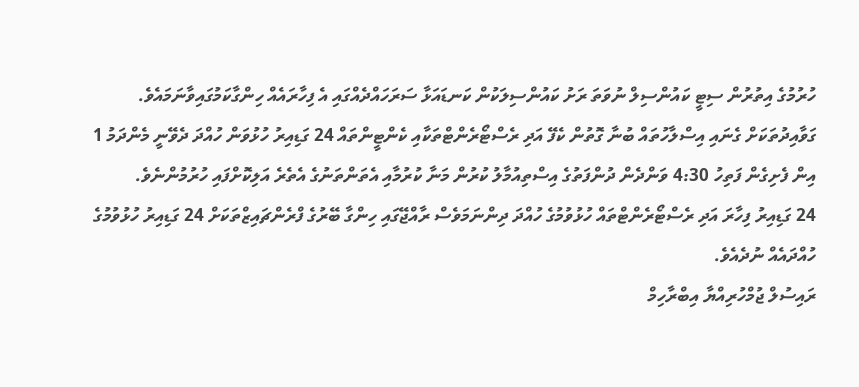ހުރުމުގެ އިތުރުން ސިޓީ ކައުންސިލް ނުވަތަ ރަށު ކައުންސިލަކުން ކަނޑައަޅާ ސަރަހައްދެއްގައި އެ ފިހާރައެއް ހިންގާކަމުގައިވާނަމައެވެ.
ގަވާއިދުތަކަށް ގެނައި އިސްލާހުތައް ބުނާ ގޮތުން ކެފޭ އަދި ރެސްޓޯރެންޓްތަކާއި ކެންޓީންތައް 24 ގަޑިއިރު ހުޅުވަން ހުއްދަ ދެވޭނީ މެންދަމު 1 އިން ފެށިގެން ފަތިހު 4:30 ވަންދެން ދުންފަތުގެ އިސްތިއުމާލު ކުރުން މަނާ ކުރުމާއި އެތަންތަނުގެ އެތެރެ އަލިކޮށްފައި ހުރުމުންނެވެ.
24 ގަޑިއިރު ފިހާރަ އަދި ރެސްޓޯރެންޓްތައް ހުޅުވުމުގެ ހުއްދަ ދިންނަމަވެސް ރާއްޖޭގައި ހިންގާ ބޭރުގެ ފްރެންޗައިޒްތަކަށް 24 ގަޑިއިރު ހުޅުވުމުގެ ހުއްދައެއް ނުދެއެވެ.
ރައިސުލް ޖުމްހުރިއްޔާ އިބްރާހިމް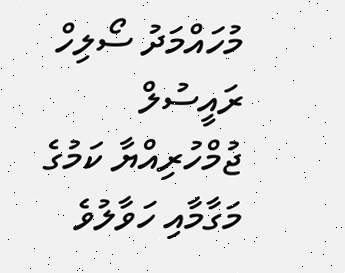މުހައްމަދު ސޯލިހް ރައީސުލް ޖުމްހުރިއްޔާ ކަމުގެ މަގާމާއި ހަވާލުވެ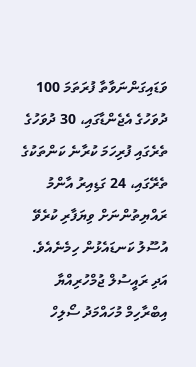ވަޑައިގަންނަވާތާ ފުރަތަމަ 100 ދުވަހުގެ އެޖެންޑާގައި، 30 ދުވަހުގެ ތެރެގައި ފުރިހަމަ ކުރާނެ ކަންތަކުގެ ތެރޭގައި، 24 ގަޑިއިރު އާންމު ރައްޔިތުންނަށް ވިޔަފާރި ކުރެވޭ އުސޫލު ކަނޑައެޅުން ހިމެނެއެވެ. އަދި ރައީސުލް ޖުމްހުރިއްޔާ އިބްރާހިމް މުހައްމަދު ސޯލިހް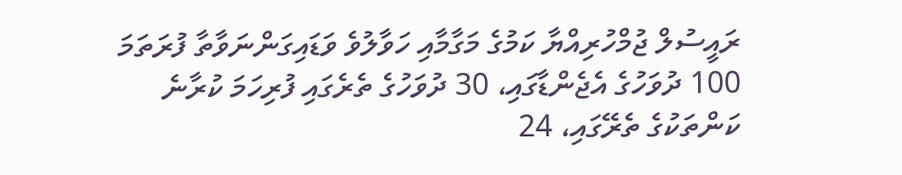ރައީސުލް ޖުމްހުރިއްޔާ ކަމުގެ މަގާމާއި ހަވާލުވެ ވަޑައިގަންނަވާތާ ފުރަތަމަ 100 ދުވަހުގެ އެޖެންޑާގައި، 30 ދުވަހުގެ ތެރެގައި ފުރިހަމަ ކުރާނެ ކަންތަކުގެ ތެރޭގައި، 24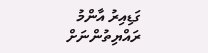ގަޑިއިރު އާންމު ރައްޔިތުންނަށް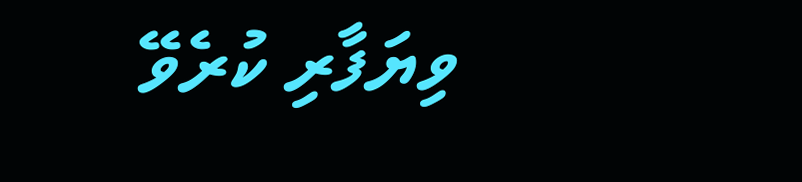ވިޔަފާރި ކުރެވޭ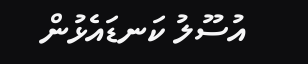އުސޫލު ކަނޑައެޅުން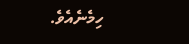ހިމެނެއެވެ.